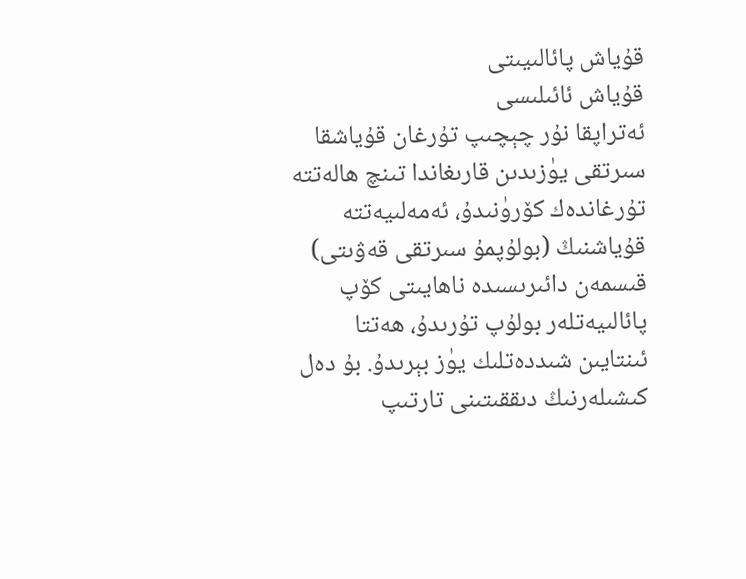قۇياش پائالىيىتى
قۇياش ئائىلىسى
ئەتراپقا نۇر چېچىپ تۇرغان قۇياشقا سىرتقى يۈزىدىن قارىغاندا تىنچ ھالەتتە تۇرغاندەك كۆرۈنىدۇ، ئەمەلىيەتتە قۇياشنىڭ (بولۇپمۇ سىرتقى قەۋىتى) قىسمەن دائىرىسىدە ناھايىتى كۆپ پائالىيەتلەر بولۇپ تۇرىدۇ، ھەتتا ئىنتايىن شىددەتلىك يۈز بېرىدۇ. بۇ دەل كىشىلەرنىڭ دىققىتىنى تارتىپ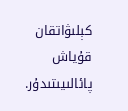كېلىۋاتقان قۇياش پائالىيىتىدۇر.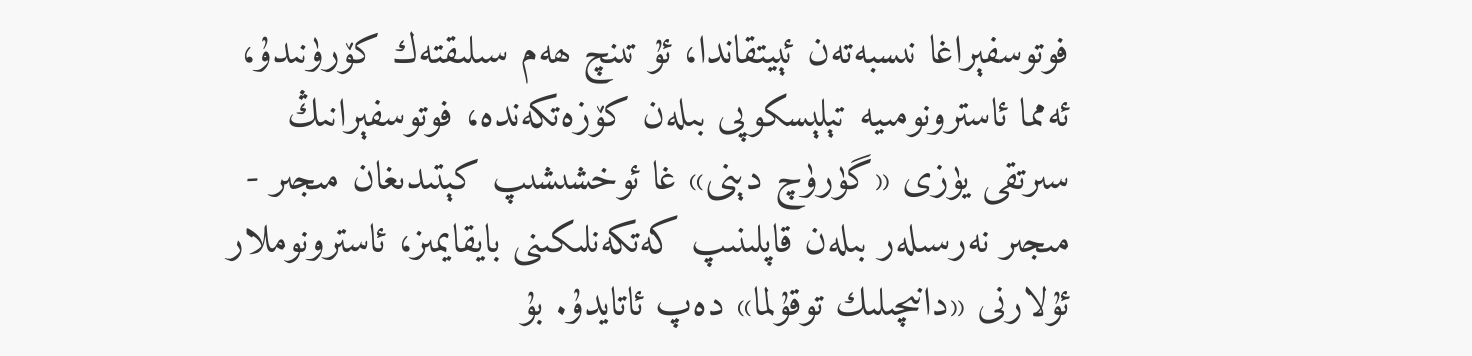فوتوسفېراغا نىسبەتەن ئېيتقاندا، ئۇ تىنچ ھەم سىلىقتەك كۆرۈنىدۇ، ئەمما ئاسترونومىيە تېلېسكوپى بىلەن كۆزەتكەندە، فوتوسفېرانىڭ سىرتقى يۈزى «گۈرۈچ دېنى» غا ئوخشىشىپ كېتىدىغان مىجىر - مىجىر نەرسىلەر بىلەن قاپلىنىپ كەتكەنلىكىنى بايقايمىز، ئاسترونوملار ئۇلارنى «دانىچىلىك توقۇلما» دەپ ئاتايدۇ. بۇ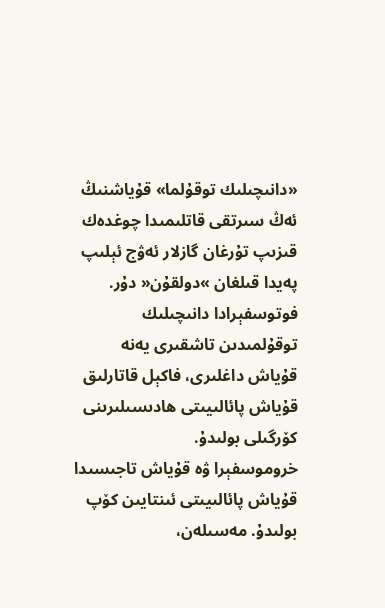«دانىچىلىك توقۇلما» قۇياشنىڭ ئەڭ سىرتقى قاتلىمىدا چوغدەك قىزىپ تۇرغان گازلار ئەۋج ئېلىپ پەيدا قىلغان »دولقۇن« دۇر. فوتوسفېرادا دانىچىلىك توقۇلمىدىن تاشقىرى يەنە قۇياش داغلىرى، فاكېل قاتارلىق قۇياش پائالىيىتى ھادىسىلىرىنى كۆرگىلى بولىدۇ.
خروموسفېرا ۋە قۇياش تاجىسىدا قۇياش پائالىيىتى ئىنتايىن كۆپ بولىدۇ. مەسىلەن،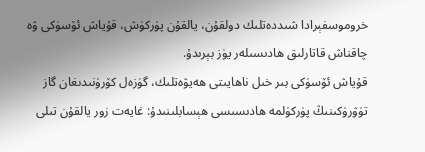خروموسفېرادا شىددەتلىك دولقۇن، يالقۇن پۈركۈش، قۇياش ئۆسۈكى ۋە چاقناش قاتارلىق ھادىسىلەر يۈز بېرىدۇ.
قۇياش ئۆسۈكى بىر خىل ناھايىتى ھەيۋەتلىك، گۈزەل كۆرۈنىدىغان گاز تۈۋرۈكىنىڭ پۈركۈلمە ھادىسىسى ھېسابلىنىدۇ: غايەت زور يالقۇن تىلى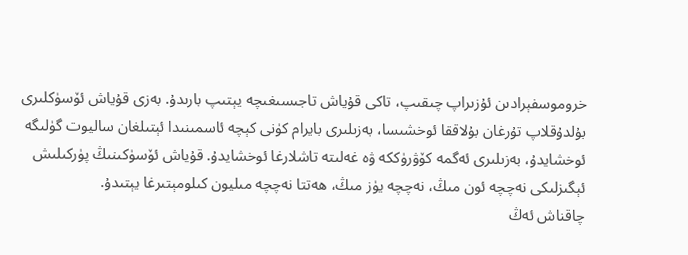خروموسفېرادىن ئۇزىراپ چىقىپ، تاكى قۇياش تاجىسىغىچە يېتىپ بارىدۇ. بەزى قۇياش ئۆسۈكلىرى بۇلدۇقلاپ تۇرغان بۇلاققا ئوخشىسا، بەزىلىرى بايرام كۈنى كېچە ئاسمىنىدا ئېتىلغان ساليوت گۈلىگە ئوخشايدۇ، بەزىلىرى ئەگمە كۆۋرۈككە ۋە غەلىتە تاشلارغا ئوخشايدۇ. قۇياش ئۆسۈكىنىڭ پۈركىلىش ئېگىزلىكى نەچچە ئون مىڭ، نەچچە يۈز مىڭ، ھەتتا نەچچە مىليون كىلومېتىرغا يېتىدۇ.
چاقناش ئەڭ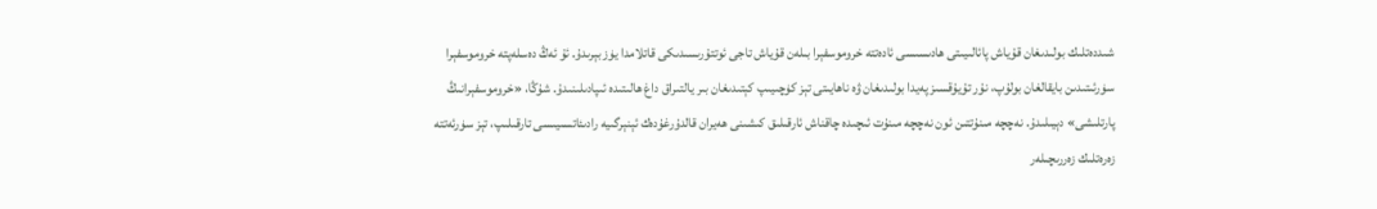شىددەتلىك بولىدىغان قۇياش پائالىيىتى ھادىسىسى ئادەتتە خروموسفېرا بىلەن قۇياش تاجى ئوتتۇرىسىدىكى قاتلامدا يۈز بېرىدۇ. ئۇ ئەڭ دەسلەپتە خروموسفېرا سۈرئىتىدىن بايقالغان بولۇپ، نۇر تۇيۇقسىز پەيدا بولىدىغان ۋە ناھايىتى تېز كۈچىيىپ كېتىدىغان بىر يالتىراق داغ ھالىتىدە ئىپادىلىنىدۇ. شۇڭا، «خروموسفېرانىڭ پارتلىشى» دېيىلىدۇ. نەچچە مىنۇتتىن ئون نەچچە مىنۇت ئىچىدە چاقناش ئارقىلىق كىشىنى ھەيران قالدۇرغۇدەك ئېنېرگىيە رادىئاتسىيىسى تارقىلىپ، تېز سۈرئەتتە زەرەتلىك زەررىچىلەر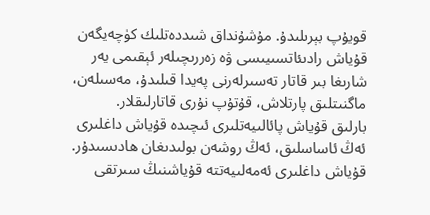قويۇپ بېرىلىدۇ. مۇشۇنداق شىددەتلىك كۈچەيگەن قۇياش رادىئاتسىيىسى ۋە زەررىچىلەر ئېقىمى يەر شارىغا بىر قاتار تەسىرلەرنى پەيدا قىلىدۇ، مەسىلەن، ماگنىتلىق پارتلاش، قۇتۇپ نۇرى قاتارلىقلار.
بارلىق قۇياش پائالىيەتلىرى ئىچىدە قۇياش داغلىرى ئەڭ ئاساسلىق، ئەڭ روشەن بولىدىغان ھادىسىدۇر. قۇياش داغلىرى ئەمەلىيەتتە قۇياشنىڭ سىرتقى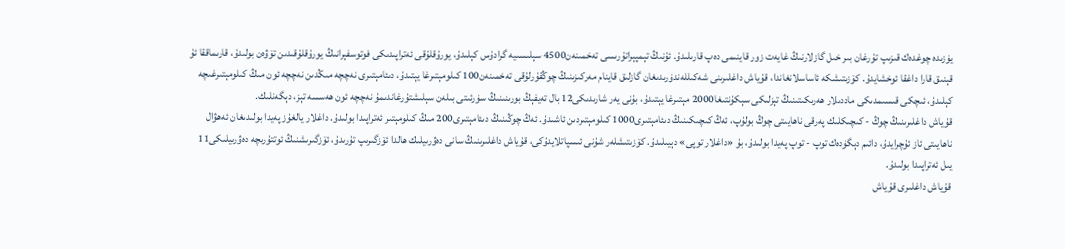يۈزىدە چوغدەك قىزىپ تۇرغان بىر خىل گازلارنىڭ غايەت زور قاينىمى دەپ قارىلىدۇ. ئۇنىڭ تېمپېراتۇرىسى تەخمىنەن4500 سېلىسىيە گرادۇس كېلىدۇ، يورۇقلۇقى ئەتراپىدىكى فوتوسفېرانىڭ يورۇقلۇقىدىن تۆۋەن بولىدۇ، قارىماققا ئۇ قېنىق قارا داغقا ئوخشايدۇ. كۆزىتىشكە ئاساسلانغاندا، قۇياش داغلىرىنى شەكىللەندۈرىدىغان گازلىق قاينام مەركىزىنىڭ چوڭقۇرلۇقى تەخمىنەن100 كىلومېتىرغا يېتىدۇ، دىئامېتىرى نەچچە مىڭدىن نەچچە ئون مىڭ كىلومېتىرغىچە كېلىدۇ، ئىچكى قىسىمدىكى ماددىلار ھەرىكىتىنىڭ تېزلىكى سېكۇنتىغا2000 مېتىرغا يېتىدۇ، بۇنى يەر شارىدىكى12 بال تەيفېڭ بورىنىنىڭ سۈرئىتى بىلەن سېلىشتۇرغاندىمۇ نەچچە ئون ھەسسە تېز، دېگەنلىك.
قۇياش داغلىرىنىڭ چوڭ - كىچىكلىك پەرقى ناھايىتى چوڭ بولۇپ، ئەڭ كىچىكىنىڭ دىئامېتىرى1000 كىلومېتىردىن ئاشىدۇ. ئەڭ چوڭىنىڭ دىئامېتىرى200 مىڭ كىلومېتىر ئەتراپىدا بولىدۇ. داغلار يالغۇز پەيدا بولىدىغان ئەھۋال ناھايىتى ئاز ئۇچرايدۇ، دائىم دېگۈدەك توپ - توپ پەيدا بولىدۇ، بۇ «داغلار توپى» دېيىلىدۇ. كۆزىتىشلەر شۇنى ئىسپاتلايدۇكى، قۇياش داغلىرىنىڭ سانى دەۋرىيلىك ھالدا ئۆزگىرىپ تۇرىدۇ، ئۆزگىرىشنىڭ ئوتتۇرىچە دەۋرىيلىكى11 يىل ئەتراپىدا بولىدۇ.
قۇياش داغلىرى قۇياش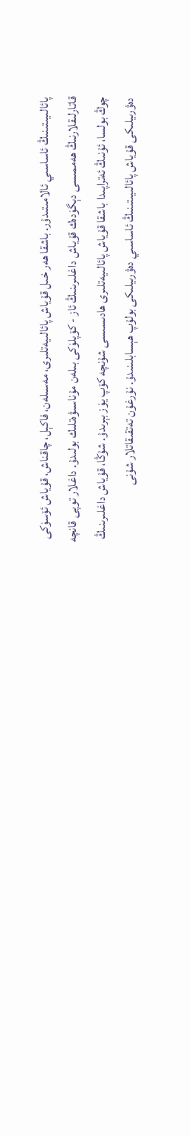پائالىيىتىنىڭ ئاساسىي ئالامىتىدۇر. باشقا ھەر خىل قۇياش پائالىيەتلىرى، مەسىلەن، فاكېل، چاقناش، قۇياش ئۆسۈكى قاتارلىقلارنىڭ ھەممىسى دېگۈدەك قۇياش داغلىرىنىڭ ئاز - كۆپلۈكى بىلەن مۇناسىۋەتلىك بولىدۇ. داغلار توپى قانچە چوڭ بولسا، ئۇنىڭ ئەتراپىدا باشقا قۇياش پائالىيەتلىرى ھادىسىسى شۇنچە كۆپ يۈز بېرىدۇ. شۇڭا، قۇياش داغلىرىنىڭ دەۋرىيلىكى قۇياش پائالىيىتىنىڭ ئاساسىي دەۋرىيلىكى بولۇپ ھېسابلىنىدۇ. نۇرغۇن تەتقىقاتلار شۇنى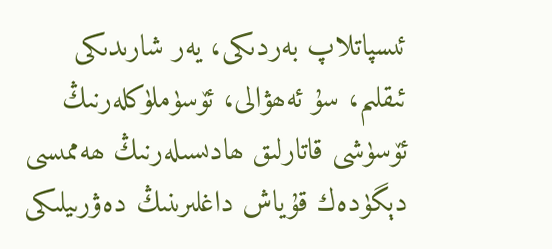ئىسپاتلاپ بەردىكى، يەر شارىدىكى ئىقلىم، سۇ ئەھۋالى، ئۆسۈملۈكلەرنىڭ ئۆسۈشى قاتارلىق ھادىسىلەرنىڭ ھەممىسى دېگۈدەك قۇياش داغلىرىنىڭ دەۋرىيلىكى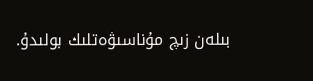بىلەن زىچ مۇناسىۋەتلىك بولىدۇ.